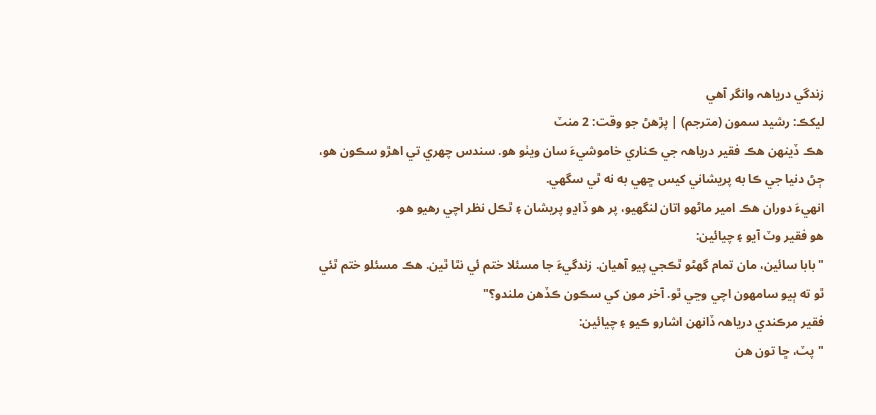زندگي درياهہ وانگر آهي
ليکڪ: رشيد سمون (مترجم) | پڙهڻ جو وقت: 2 منٽ
هڪ ڏينهن هڪ فقير درياهہ جي ڪناري خاموشيءَ سان ويٺو هو. سندس چهري تي اهڙو سڪون هو، ڄڻ دنيا جي ڪا به پريشاني کيس ڇهي به نه ٿي سگهي.
انهيءَ دوران هڪ امير ماڻهو اتان لنگهيو، پر هو ڏاڍو پريشان ۽ ٿڪل نظر اچي رهيو هو.
هو فقير وٽ آيو ۽ چيائين:
"بابا سائين، مان تمام گهڻو ٿڪجي پيو آهيان. زندگيءَ جا مسئلا ختم ئي نٿا ٿين. هڪ مسئلو ختم ٿئي ٿو ته ٻيو سامهون اچي وڃي ٿو. آخر مون کي سڪون ڪڏهن ملندو؟"
فقير مرڪندي درياهہ ڏانهن اشارو ڪيو ۽ چيائين:
"پٽ، ڇا تون هن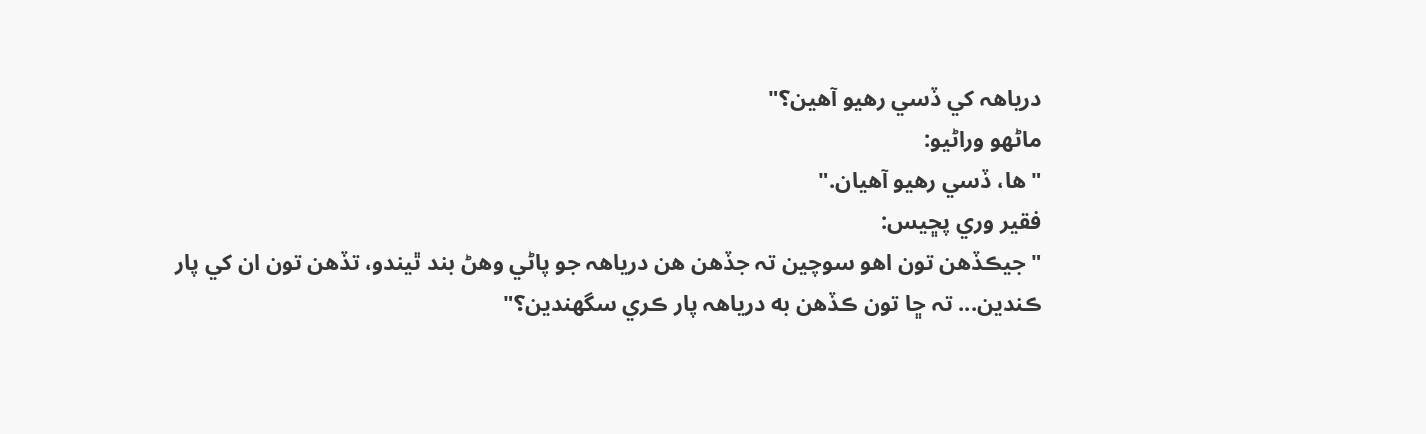درياهہ کي ڏسي رهيو آهين؟"
ماڻهو وراڻيو:
"ها، ڏسي رهيو آهيان."
فقير وري پڇيس:
"جيڪڏهن تون اهو سوچين تہ جڏهن هن درياهہ جو پاڻي وهڻ بند ٿيندو، تڏهن تون ان کي پار ڪندين... تہ ڇا تون ڪڏهن به درياهہ پار ڪري سگهندين؟"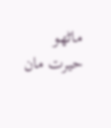ماڻهو حيرت مان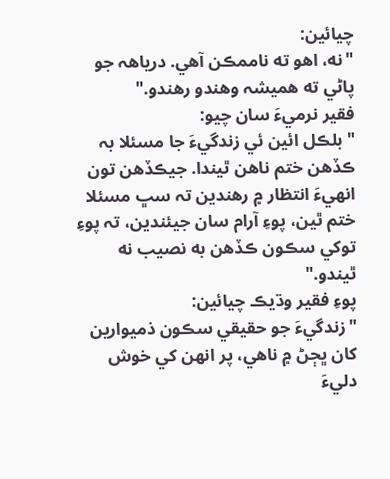چيائين:
"نه، اهو ته ناممڪن آهي. درياهہ جو پاڻي ته هميشہ وهندو رهندو."
فقير نرميءَ سان چيو:
"بلڪل ائين ئي زندگيءَ جا مسئلا بہ ڪڏهن ختم ناهن ٿيندا. جيڪڏهن تون انهيءَ انتظار ۾ رهندين تہ سڀ مسئلا ختم ٿين، پوءِ آرام سان جيئندين، تہ پوءِ توکي سڪون ڪڏهن به نصيب نه ٿيندو."
پوءِ فقير وڌيڪ چيائين:
"زندگيءَ جو حقيقي سڪون ذميوارين کان ڀڄڻ ۾ ناهي، پر انهن کي خوش دليءَ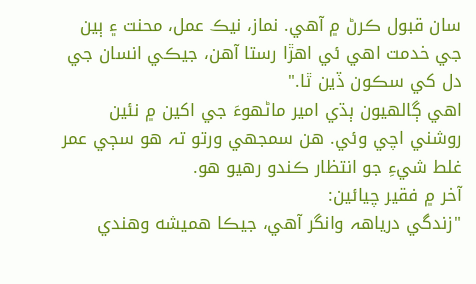سان قبول ڪرڻ ۾ آهي. نماز، نيڪ عمل، محنت ۽ ٻين جي خدمت اهي ئي اهڙا رستا آهن، جيڪي انسان جي دل کي سڪون ڏين ٿا."
اهي ڳالهيون ٻڌي امير ماڻهوءَ جي اکين ۾ نئين روشني اچي وئي. هن سمجهي ورتو تہ هو سڄي عمر غلط شيءِ جو انتظار ڪندو رهيو هو.
آخر ۾ فقير چيائين:
"زندگي درياهہ وانگر آهي، جيڪا هميشه وهندي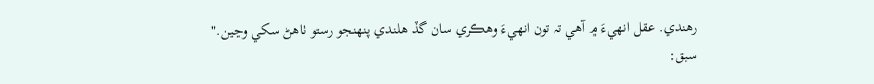رهندي. عقل انهيءَ ۾ آهي تہ تون انهيءَ وهڪري سان گڏ هلندي پنهنجو رستو ٺاهڻ سکي وڃين."
سبق: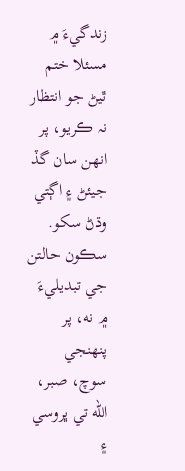زندگيءَ ۾ مسئلا ختم ٿيڻ جو انتظار نہ ڪريو، پر انهن سان گڏ جيئڻ ۽ اڳتي وڌڻ سکو. سڪون حالتن جي تبديليءَ ۾ نه، پر پنهنجي سوچ، صبر، الله تي ڀروسي ۽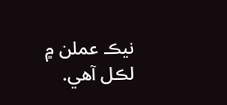نيڪ عملن ۾ لڪل آهي.